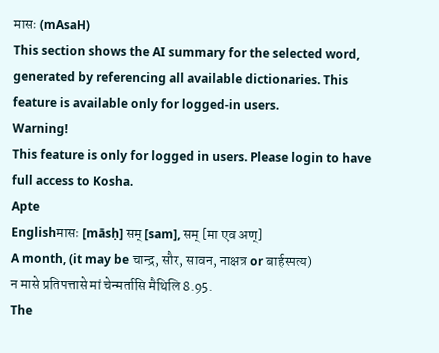मासः (mAsaH)
This section shows the AI summary for the selected word, generated by referencing all available dictionaries. This feature is available only for logged-in users.
Warning!
This feature is only for logged in users. Please login to have full access to Kosha.
Apte
Englishमासः [māsḥ] सम् [sam], सम् [मा एव अण्]
A month, (it may be चान्द्र, सौर, सावन, नाक्षत्र or बार्हस्पत्य)
न मासे प्रतिपत्तासे मां चेन्मर्तासि मैथिलि 8.95.
The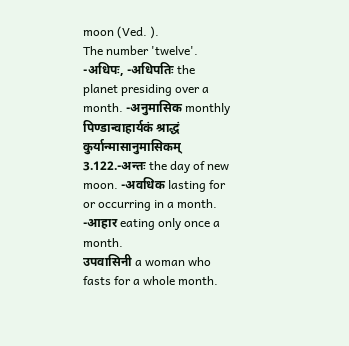moon (Ved. ).
The number 'twelve'. -अधिपः, -अधिपतिः the planet presiding over a month. -अनुमासिक monthly
पिण्डान्वाहार्यकं श्राद्धं कुर्यान्मासानुमासिकम् 3.122.-अन्तः the day of new moon. -अवधिक lasting for or occurring in a month. -आहार eating only once a month.
उपवासिनी a woman who fasts for a whole month.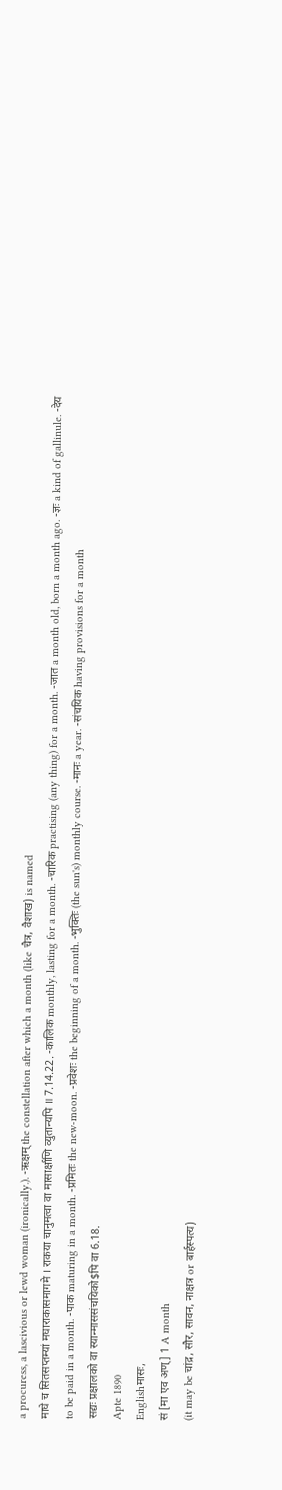a procuress, a lascivious or lewd woman (ironically.). -ऋक्षम् the constellation after which a month (like चैत्र, वैशाख) is named
माघे च सितसप्तम्यां मघाराकासमागमे । राकया चानुमत्वा वा मासार्क्षाणि व्युतान्यपि ॥ 7.14.22. -कालिक monthly, lasting for a month. -चारिक practising (any thing) for a month. -जात a month old, born a month ago. -ज्ञः a kind of gallinule. -देय to be paid in a month. -पाक maturing in a month. -प्रमितः the new-moon. -प्रवेशः the beginning of a month. -भुक्तिः (the sun's) monthly course. -मानः a year. -संचयिक having provisions for a month
सद्यः प्रक्षालको वा स्यान्माससंचयिको$पि वा 6.18.
Apte 1890
Englishमासः,
सं [मा एव अण्] 1 A month
(it may be चांद्र, सौर, सावन, नाक्षत्र or बार्हस्पत्य)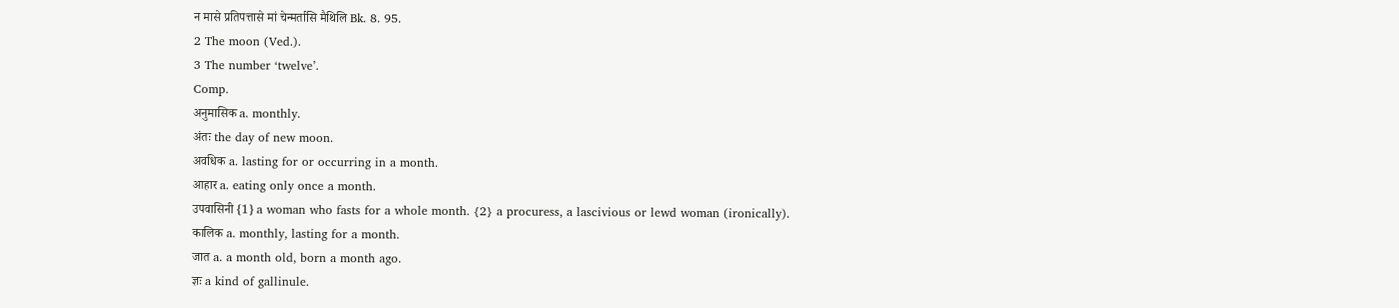न मासे प्रतिपत्तासे मां चेन्मर्तासि मैथिलि Bk. 8. 95.
2 The moon (Ved.).
3 The number ‘twelve’.
Comp.
अनुमासिक a. monthly.
अंतः the day of new moon.
अवधिक a. lasting for or occurring in a month.
आहार a. eating only once a month.
उपवासिनी {1} a woman who fasts for a whole month. {2} a procuress, a lascivious or lewd woman (ironically).
कालिक a. monthly, lasting for a month.
जात a. a month old, born a month ago.
ज्ञः a kind of gallinule.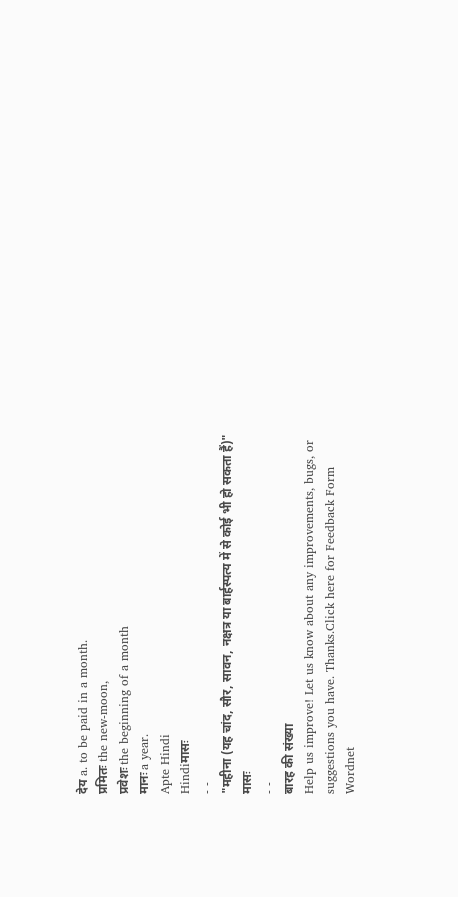देय a. to be paid in a month.
प्रमितः the new-moon,
प्रवेशः the beginning of a month
मानः a year.
Apte Hindi
Hindiमासः
- -
"महीना (यह चांद, सौर, सावन, नक्षत्र या बार्हस्पत्य में से कोई भी हो सकता हैं)"
मासः
- -
बारह की संख्या
Help us improve! Let us know about any improvements, bugs, or suggestions you have. Thanks.Click here for Feedback Form
Wordnet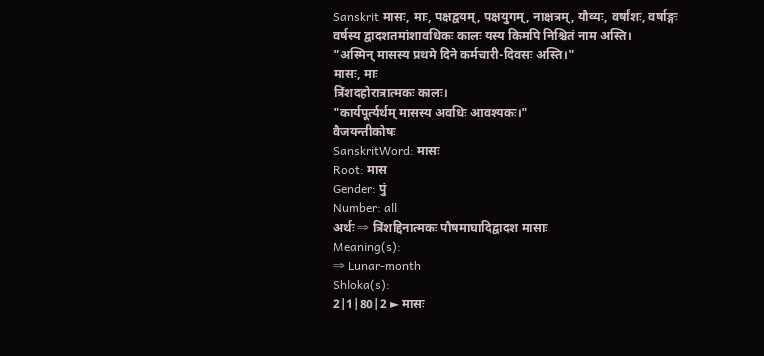Sanskrit मासः, माः, पक्षद्वयम्, पक्षयुगम्, नाक्षत्रम्, यौव्यः, वर्षांशः, वर्षाङ्गः
वर्षस्य द्वादशतमांशावधिकः कालः यस्य किमपि निश्चितं नाम अस्ति।
"अस्मिन् मासस्य प्रथमे दिने कर्मचारी-दिवसः अस्ति।"
मासः, माः
त्रिंशदहोरात्रात्मकः कालः।
"कार्यपूर्त्यर्थम् मासस्य अवधिः आवश्यकः।"
वैजयन्तीकोषः
SanskritWord: मासः
Root: मास
Gender: पुं
Number: all
अर्थः ⇒ त्रिंशद्दिनात्मकः पौषमाघादिद्वादश मासाः
Meaning(s):
⇒ Lunar-month
Shloka(s):
2|1|80|2 ► मासः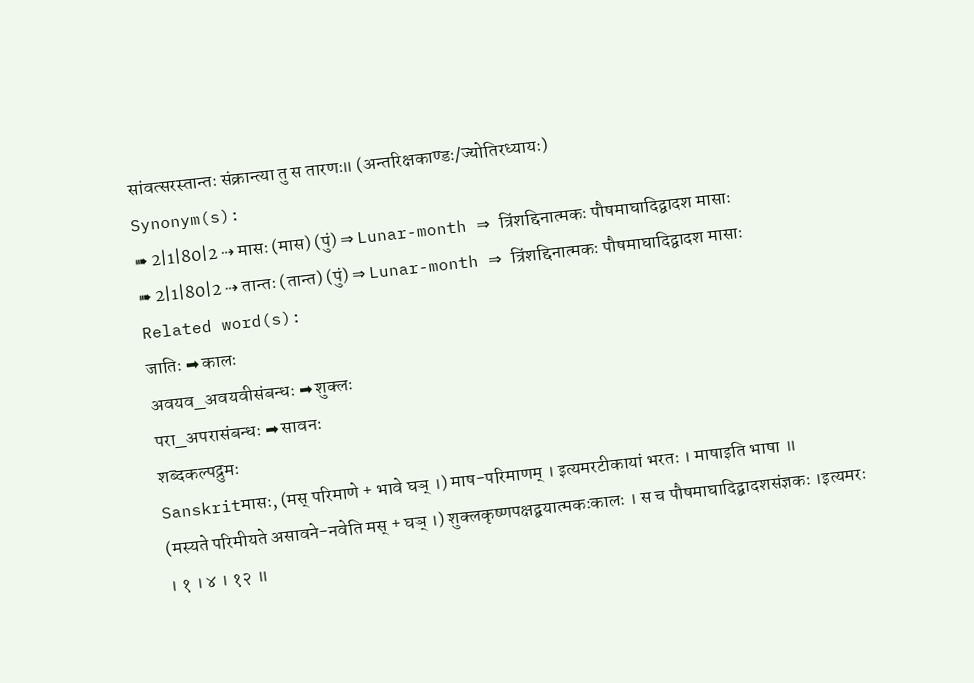सांवत्सरस्तान्तः संक्रान्त्या तु स तारणः॥ (अन्तरिक्षकाण्डः/ज्योतिरध्यायः)
Synonym(s):
➠ 2|1|80|2 ⇢ मासः (मास) (पुं) ⇒ Lunar-month ⇒ त्रिंशद्दिनात्मकः पौषमाघादिद्वादश मासाः
➠ 2|1|80|2 ⇢ तान्तः (तान्त) (पुं) ⇒ Lunar-month ⇒ त्रिंशद्दिनात्मकः पौषमाघादिद्वादश मासाः
Related word(s):
जातिः ➡ कालः
अवयव_अवयवीसंबन्धः ➡ शुक्लः
परा_अपरासंबन्धः ➡ सावनः
शब्दकल्पद्रुमः
Sanskritमासः, (मस् परिमाणे + भावे घञ् ।) माष-परिमाणम् । इत्यमरटीकायां भरतः । माषाइति भाषा ॥
(मस्यते परिमीयते असावने-नवेति मस् + घञ् ।) शुक्लकृष्णपक्षद्बयात्मकःकालः । स च पौषमाघादिद्बादशसंज्ञकः ।इत्यमरः । १ । ४ । १२ ॥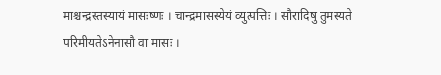माश्चन्द्रस्तस्यायं मासःष्णः । चान्द्रमासस्येयं व्युत्पत्तिः । सौरादिषु तुमस्यते परिमीयतेऽनेनासौ वा मासः ।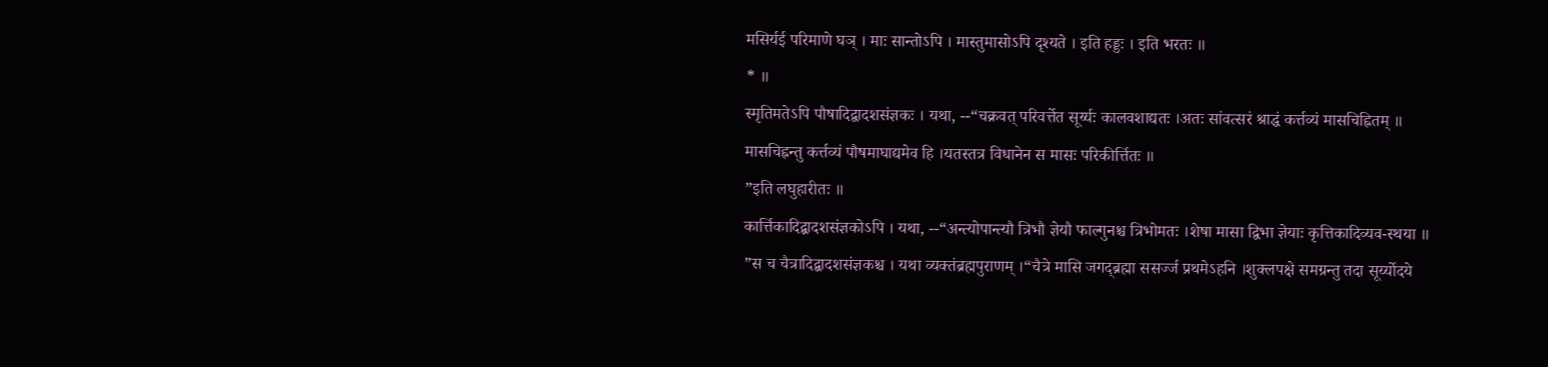मसिर्यई परिमाणे घञ् । माः सान्तोऽपि । मास्तुमासोऽपि दृश्यते । इति हड्डः । इति भरतः ॥
* ॥
स्मृतिमतेऽपि पौषादिद्वादशसंज्ञकः । यथा, --“चक्रवत् परिवर्त्तेत सूर्य्यः कालवशाद्यतः ।अतः सांवत्सरं श्राद्धं कर्त्तव्यं मासचिह्नितम् ॥
मासचिह्नन्तु कर्त्तव्यं पौषमाघाद्यमेव हि ।यतस्तत्र विधानेन स मासः परिकीर्त्तितः ॥
”इति लघुहारीतः ॥
कार्त्तिकादिद्बादशसंज्ञकोऽपि । यथा, --“अन्त्योपान्त्यौ त्रिभौ ज्ञेयौ फाल्गुनश्च त्रिभोमतः ।शेषा मासा द्विभा ज्ञेयाः कृत्तिकादिव्यव-स्थया ॥
”स च चैत्रादिद्बादशसंज्ञकश्च । यथा व्यक्तंब्रह्मपुराणम् ।“चैत्रे मासि जगद्ब्रह्मा ससर्ज्ज प्रथमेऽहनि ।शुक्लपक्षे समग्रन्तु तदा सूर्य्योदये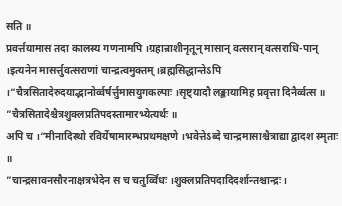सति ॥
प्रवर्त्तयामास तदा कालस्य गणनामपि ।ग्रहान्राशीनृतून् मासान् वत्सरान् वत्सराधि-पान् ।इत्यनेन मासर्त्तुवत्सराणां चान्द्रत्वमुक्तम् ।ब्रह्मसिद्धान्तेऽपि ।“चैत्रसितादेरुदयाद्भानोर्व्वर्षर्त्तुमासयुगकल्पाः ।सृष्ट्यादौ लङ्कायामिह प्रवृत्ता दिनैर्व्वत्स ॥
”चैत्रसितादेश्चैत्रशुक्लप्रतिपदस्तामारभ्येत्यर्थः ॥
अपि च ।“मीनादिस्थो रविर्येषामारम्भप्रथमक्षणे ।भवेत्तेऽब्दे चान्द्रमासाश्चैत्राद्या द्वादश स्मृताः ॥
”चान्द्रसावनसौरनाक्षत्रभेदेन स च चतुर्व्विधः ।शुक्लप्रतिपदादिदर्शान्तश्चान्द्रः ।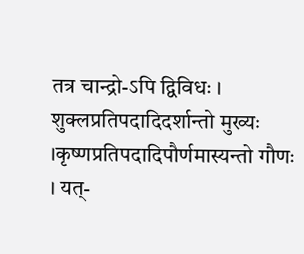तत्र चान्द्रो-ऽपि द्विविधः । शुक्लप्रतिपदादिदर्शान्तो मुख्यः ।कृष्णप्रतिपदादिपौर्णमास्यन्तो गौणः । यत्-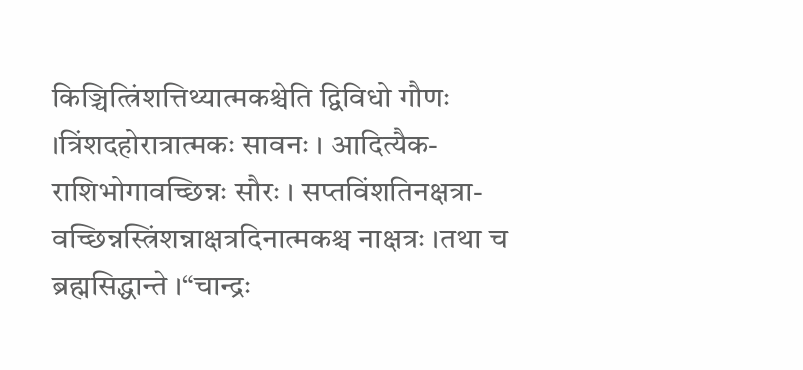किञ्चित्त्रिंशत्तिथ्यात्मकश्चेति द्विविधो गौणः ।त्रिंशदहोरात्रात्मकः सावनः । आदित्यैक-राशिभोगावच्छिन्नः सौरः । सप्तविंशतिनक्षत्रा-वच्छिन्नस्त्रिंशन्नाक्षत्रदिनात्मकश्च नाक्षत्रः ।तथा च ब्रह्मसिद्धान्ते ।“चान्द्रः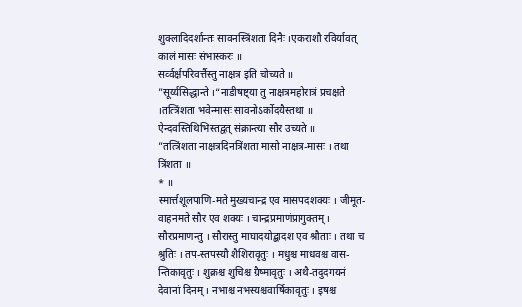शुक्लादिदर्शान्तः सावनस्त्रिंशता दिनैः ।एकराशौ रविर्यावत् कालं मासः संभास्करः ॥
सर्व्वर्क्षपरिवर्त्तैस्तु नाक्षत्र इति चोच्यते ॥
”सूर्य्यसिद्धान्ते ।“नाडीषष्ट्या तु नाक्षत्रमहोरात्रं प्रचक्षते ।तत्त्रिंशता भवेन्मासः सावनोऽर्कोदयैस्तथा ॥
ऐन्दवस्तिथिभिस्तद्वत् संक्रान्त्या सौर उच्यते ॥
”तत्त्रिंशता नाक्षत्रदिनत्रिंशता मासो नाक्षत्र-मासः । तथा त्रिंशता ॥
* ॥
स्मार्त्तशूलपाणि-मते मुख्यचान्द्र एव मासपदशक्यः । जीमूत-वाहनमते सौर एव शक्यः । चान्द्रप्रमाणंप्रागुक्तम् । सौरप्रमाणन्तु । सौरास्तु माघादयोद्बादश एव श्रौताः । तथा च श्रुतिः । तप-स्तपस्यौ शैशिरावृतुः । मधुश्च माधवश्च वास-न्तिकावृतुः । शुक्रश्च शुचिश्च ग्रैष्मावृतुः । अथै-तदुदगयनं देवानां दिनम् । नभाश्च नभस्यश्चवार्षिकावृतुः । इषश्च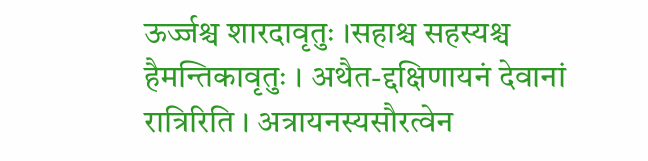ऊर्ज्जश्च शारदावृतुः ।सहाश्च सहस्यश्च हैमन्तिकावृतुः । अथैत-द्दक्षिणायनं देवानां रात्रिरिति । अत्रायनस्यसौरत्वेन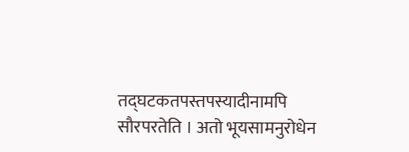तद्घटकतपस्तपस्यादीनामपि सौरपरतेति । अतो भूयसामनुरोधेन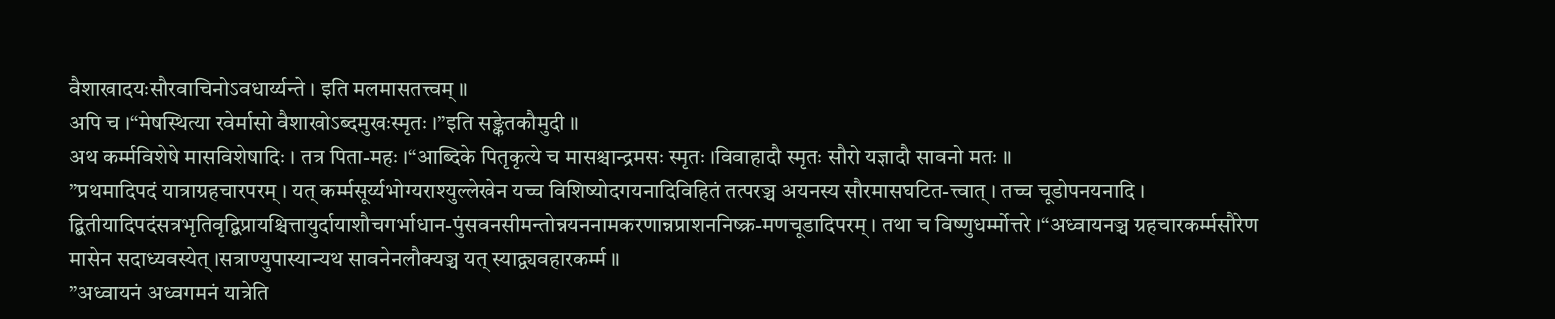वैशाखादयःसौरवाचिनोऽवधार्य्यन्ते । इति मलमासतत्त्वम् ॥
अपि च ।“मेषस्थित्या रवेर्मासो वैशाखोऽब्दमुखःस्मृतः ।”इति सङ्केतकौमुदी ॥
अथ कर्म्मविशेषे मासविशेषादिः । तत्र पिता-महः ।“आब्दिके पितृकृत्ये च मासश्चान्द्रमसः स्मृतः ।विवाहादौ स्मृतः सौरो यज्ञादौ सावनो मतः ॥
”प्रथमादिपदं यात्राग्रहचारपरम् । यत् कर्म्मसूर्य्यभोग्यराश्युल्लेखेन यच्च विशिष्योदगयनादिविहितं तत्परञ्च अयनस्य सौरमासघटित-त्त्वात् । तच्च चूडोपनयनादि । द्बितीयादिपदंसत्रभृतिवृद्बिप्रायश्चित्तायुर्दायाशौचगर्भाधान-पुंसवनसीमन्तोन्नयननामकरणान्नप्राशननिष्क्र-मणचूडादिपरम् । तथा च विष्णुधर्म्मोत्तरे ।“अध्वायनञ्च ग्रहचारकर्म्मसौरेण मासेन सदाध्यवस्येत् ।सत्राण्युपास्यान्यथ सावनेनलौक्यञ्च यत् स्याद्व्यवहारकर्म्म ॥
”अध्वायनं अध्वगमनं यात्रेति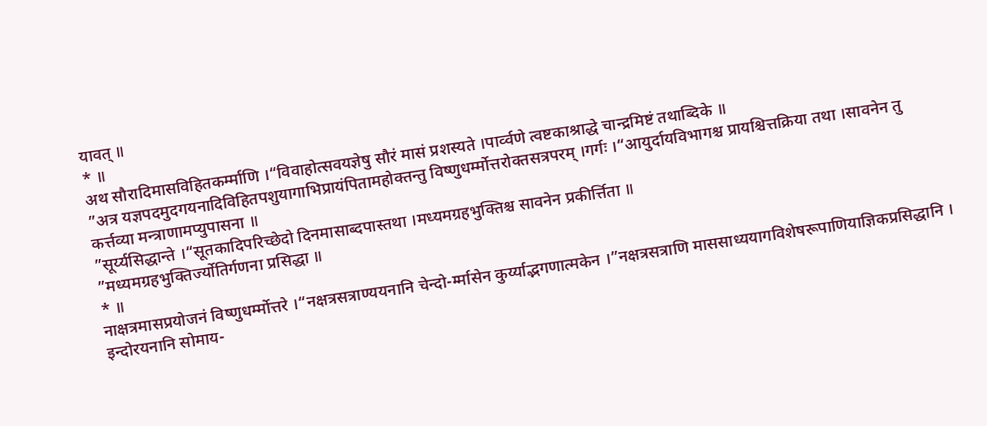यावत् ॥
* ॥
अथ सौरादिमासविहितकर्म्माणि ।“विवाहोत्सवयज्ञेषु सौरं मासं प्रशस्यते ।पार्व्वणे त्वष्टकाश्राद्धे चान्द्रमिष्टं तथाब्दिके ॥
”अत्र यज्ञपदमुदगयनादिविहितपशुयागाभिप्रायंपितामहोक्तन्तु विष्णुधर्म्मोत्तरोक्तसत्रपरम् ।गर्गः ।“आयुर्दायविभागश्च प्रायश्चित्तक्रिया तथा ।सावनेन तु कर्त्तव्या मन्त्राणामप्युपासना ॥
”सूर्य्यसिद्धान्ते ।“सूतकादिपरिच्छेदो दिनमासाब्दपास्तथा ।मध्यमग्रहभुक्तिश्च सावनेन प्रकीर्त्तिता ॥
”मध्यमग्रहभुक्तिर्ज्योतिर्गणना प्रसिद्धा ॥
* ॥
नाक्षत्रमासप्रयोजनं विष्णुधर्म्मोत्तरे ।“नक्षत्रसत्राण्ययनानि चेन्दो-र्म्मासेन कुर्य्याद्भगणात्मकेन ।”नक्षत्रसत्राणि माससाध्ययागविशेषरूपाणियाज्ञिकप्रसिद्धानि । इन्दोरयनानि सोमाय-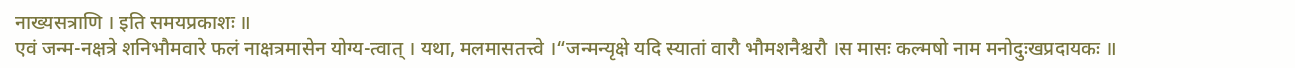नाख्यसत्राणि । इति समयप्रकाशः ॥
एवं जन्म-नक्षत्रे शनिभौमवारे फलं नाक्षत्रमासेन योग्य-त्वात् । यथा, मलमासतत्त्वे ।“जन्मन्यृक्षे यदि स्यातां वारौ भौमशनैश्चरौ ।स मासः कल्मषो नाम मनोदुःखप्रदायकः ॥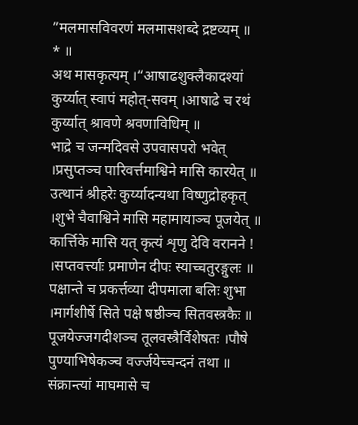”मलमासविवरणं मलमासशब्दे द्रष्टव्यम् ॥
* ॥
अथ मासकृत्यम् ।“आषाढशुक्लैकादश्यां कुर्य्यात् स्वापं महोत्-सवम् ।आषाढे च रथं कुर्य्यात् श्रावणे श्रवणाविधिम् ॥
भाद्रे च जन्मदिवसे उपवासपरो भवेत् ।प्रसुप्तञ्च पारिवर्त्तमाश्विने मासि कारयेत् ॥
उत्थानं श्रीहरेः कुर्य्यादन्यथा विष्णुद्रोहकृत् ।शुभे चैवाश्विने मासि महामायाञ्च पूजयेत् ॥
कार्त्तिके मासि यत् कृत्यं शृणु देवि वरानने ! ।सप्तवर्त्त्याः प्रमाणेन दीपः स्याच्चतुरङ्गुलः ॥
पक्षान्ते च प्रकर्त्तव्या दीपमाला बलिः शुभा ।मार्गशीर्षे सिते पक्षे षष्ठीञ्च सितवस्त्रकैः ॥
पूजयेज्जगदीशञ्च तूलवस्त्रैर्विशेषतः ।पौषे पुण्याभिषेकञ्च वर्ज्जयेच्चन्दनं तथा ॥
संक्रान्त्यां माघमासे च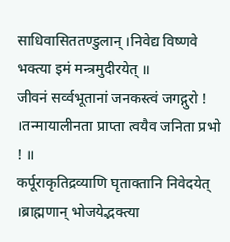साधिवासिततण्डुलान् ।निवेद्य विष्णवे भक्त्या इमं मन्त्रमुदीरयेत् ॥
जीवनं सर्व्वभूतानां जनकस्त्वं जगद्गुरो ! ।तन्मायालीनता प्राप्ता त्वयैव जनिता प्रभो ! ॥
कर्पूराकृतिद्रव्याणि घृताक्तानि निवेदयेत् ।ब्राह्मणान् भोजयेद्भक्त्या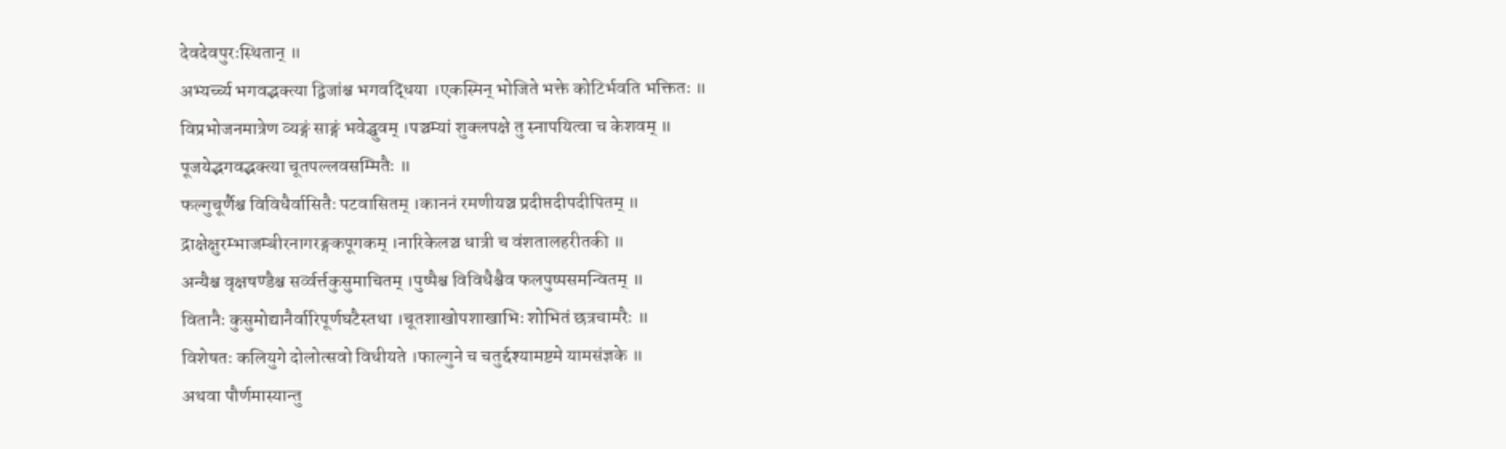देवदेवपुरःस्थितान् ॥
अभ्यर्च्च्य भगवद्भक्त्या द्विजांश्च भगवद्धिया ।एकस्मिन् भोजिते भक्ते कोटिर्भवति भक्तितः ॥
विप्रभोजनमात्रेण व्यङ्गं साङ्गं भवेद्ध्रुवम् ।पञ्चम्यां शुक्लपक्षे तु स्नापयित्वा च केशवम् ॥
पूजयेद्भगवद्भक्त्या चूतपल्लवसम्मितैः ॥
फल्गुचूर्णैश्च विविधैर्वासितैः पटवासितम् ।काननं रमणीयञ्च प्रदीप्तदीपदीपितम् ॥
द्राक्षेक्षुरम्भाजम्बीरनागरङ्गकपूगकम् ।नारिकेलञ्च धात्री च वंशतालहरीतकी ॥
अन्यैश्च वृक्षषण्डैश्च सर्व्वर्त्तकुसुमाचितम् ।पुष्पैश्च विविधैश्चैव फलपुष्पसमन्वितम् ॥
वितानैः कुसुमोद्यानैर्वारिपूर्णघटैस्तथा ।चूतशाखोपशाखाभिः शोभितं छत्रचामरैः ॥
विशेषतः कलियुगे दोलोत्सवो विधीयते ।फाल्गुने च चतुर्द्दश्यामष्टमे यामसंज्ञके ॥
अथवा पौर्णमास्यान्तु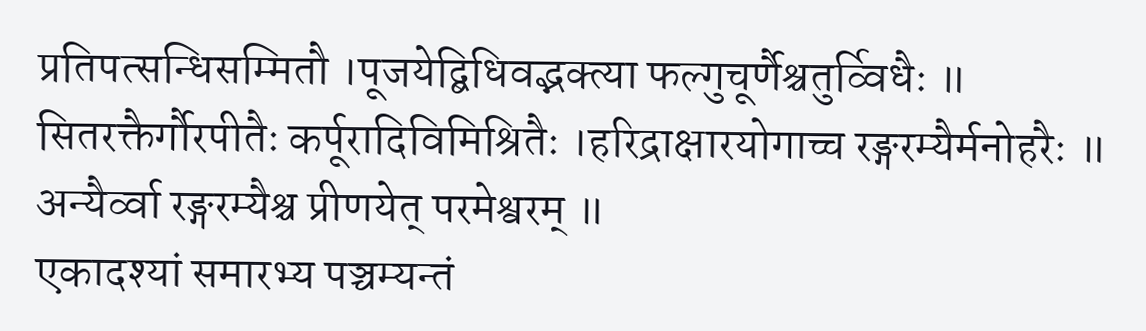प्रतिपत्सन्धिसम्मितौ ।पूजयेद्बिधिवद्भक्त्या फल्गुचूर्णैश्चतुर्व्विधैः ॥
सितरक्तैर्गौरपीतैः कर्पूरादिविमिश्रितैः ।हरिद्राक्षारयोगाच्च रङ्गरम्यैर्मनोहरैः ॥
अन्यैर्व्वा रङ्गरम्यैश्च प्रीणयेत् परमेश्वरम् ॥
एकादश्यां समारभ्य पञ्चम्यन्तं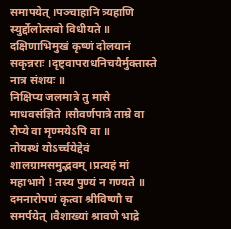समापयेत् ।पञ्चाहानि त्र्यहाणि स्युर्द्दोलोत्सवो विधीयते ॥
दक्षिणाभिमुखं कृष्णं दोलयानं सकृन्नराः ।दृष्ट्वापराधनिचयैर्मुक्तास्ते नात्र संशयः ॥
निक्षिप्य जलमात्रे तु मासे माधवसंज्ञिते ।सौवर्णपात्रे ताम्रे वा रौप्ये वा मृण्मयेऽपि वा ॥
तोयस्थं योऽर्च्चयेद्देवं शालग्रामसमुद्भवम् ।प्रत्यहं मां महाभागे ! तस्य पुण्यं न गण्यते ॥
दमनारोपणं कृत्वा श्रीविष्णौ च समर्पयेत् ।वैशाख्यां श्रावणे भाद्रे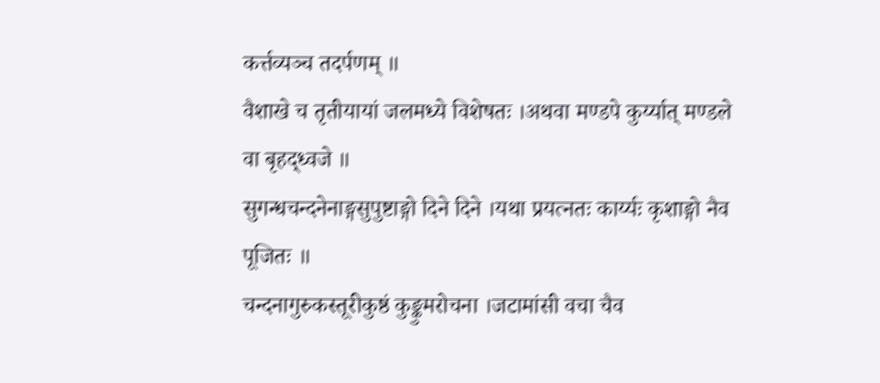कर्त्तव्यञ्च तदर्पणम् ॥
वैशाखे च तृतीयायां जलमध्ये विशेषतः ।अथवा मण्डपे कुर्य्यात् मण्डले वा बृहद्ध्वजे ॥
सुगन्धचन्दनेनाङ्गसुपुष्टाङ्गो दिने दिने ।यथा प्रयत्नतः कार्य्यः कृशाङ्गो नैव पूजितः ॥
चन्दनागुरुकस्तूरीकुष्ठं कुङ्कुमरोचना ।जटामांसी वचा चैव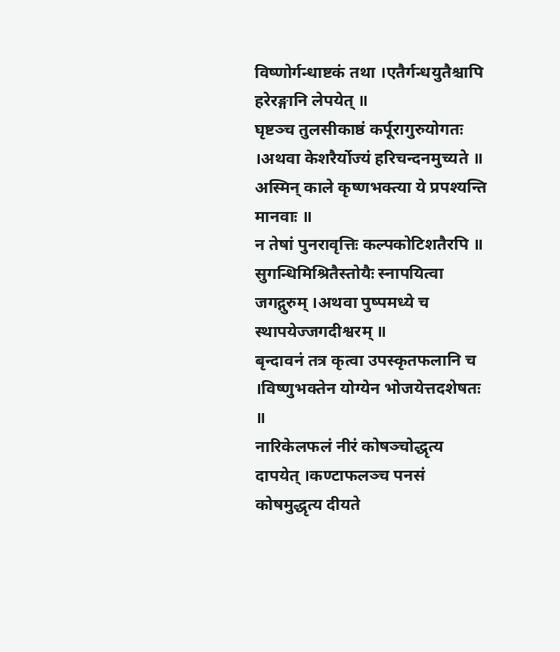विष्णोर्गन्धाष्टकं तथा ।एतैर्गन्धयुतैश्चापि हरेरङ्गानि लेपयेत् ॥
घृष्टञ्च तुलसीकाष्ठं कर्पूरागुरुयोगतः ।अथवा केशरैर्योज्यं हरिचन्दनमुच्यते ॥
अस्मिन् काले कृष्णभक्त्या ये प्रपश्यन्ति मानवाः ॥
न तेषां पुनरावृत्तिः कल्पकोटिशतैरपि ॥
सुगन्धिमिश्रितैस्तोयैः स्नापयित्वा जगद्गुरुम् ।अथवा पुष्पमध्ये च स्थापयेज्जगदीश्वरम् ॥
बृन्दावनं तत्र कृत्वा उपस्कृतफलानि च ।विष्णुभक्तेन योग्येन भोजयेत्तदशेषतः ॥
नारिकेलफलं नीरं कोषञ्चोद्धृत्य दापयेत् ।कण्टाफलञ्च पनसं कोषमुद्धृत्य दीयते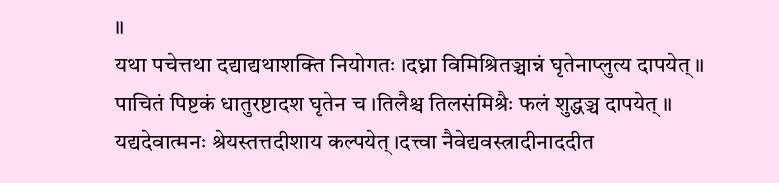॥
यथा पचेत्तथा दद्याद्यथाशक्ति नियोगतः ।दध्ना विमिश्रितञ्चान्नं घृतेनाप्लुत्य दापयेत् ॥
पाचितं पिष्टकं धातुरष्टादश घृतेन च ।तिलैश्च तिलसंमिश्रैः फलं शुद्धञ्च दापयेत् ॥
यद्यदेवात्मनः श्रेयस्तत्तदीशाय कल्पयेत् ।दत्त्वा नैवेद्यवस्त्रादीनाददीत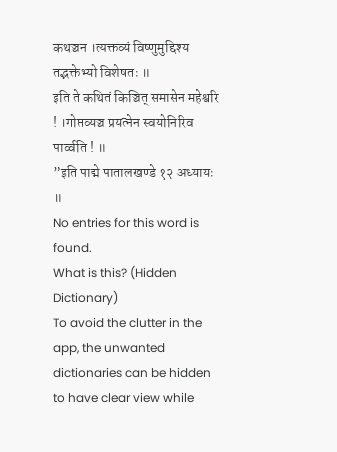कथञ्चन ।त्यक्तव्यं विष्णुमुद्दिश्य तद्भक्तेभ्यो विशेषतः ॥
इति ते कथितं किञ्चित् समासेन महेश्वरि ! ।गोप्तव्यञ्च प्रयत्नेन स्वयोनिरिव पार्व्वति ! ॥
”इति पाद्मे पातालखण्डे १२ अध्यायः ॥
No entries for this word is found.
What is this? (Hidden Dictionary)
To avoid the clutter in the app, the unwanted dictionaries can be hidden to have clear view while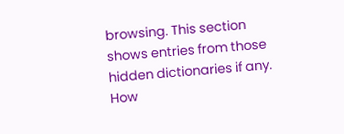browsing. This section shows entries from those hidden dictionaries if any.
How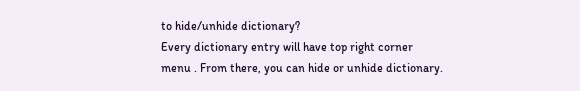to hide/unhide dictionary?
Every dictionary entry will have top right corner menu . From there, you can hide or unhide dictionary.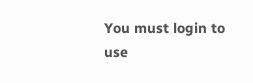You must login to use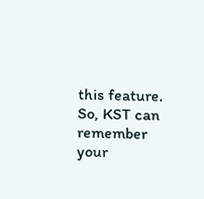this feature. So, KST can remember your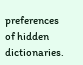preferences of hidden dictionaries.